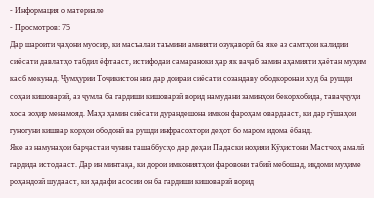- Информация о материале
- Просмотров: 75
Дар шароити ҷаҳони муосир, ки масъалаи таъмини амнияти озуқаворӣ ба яке аз самтҳои калидии сиёсати давлатҳо табдил ёфтааст, истифодаи самараноки ҳар як ваҷаб замин аҳамияти ҳаётан муҳим касб мекунад. Ҷумҳурии Тоҷикистон низ дар доираи сиёсати созандаву ободкоронаи худ ба рушди соҳаи кишоварзӣ, аз ҷумла ба гардиши кишоварзӣ ворид намудани заминҳои бекорхобида, таваҷҷуҳи хоса зоҳир менамояд. Маҳз ҳамин сиёсати дурандешона имкон фароҳам овардааст, ки дар гӯшаҳои гуногуни кишвар корҳои ободонӣ ва рушди инфрасохтори деҳот бо маром идома ёбанд.
Яке аз намунаҳои барҷастаи чунин ташаббусҳо дар деҳаи Падаски ноҳияи Кӯҳистони Мастчоҳ амалӣ гардида истодааст. Дар ин минтақа, ки дорои имкониятҳои фаровони табиӣ мебошад, иқдоми муҳиме роҳандозӣ шудааст, ки ҳадафи асосии он ба гардиши кишоварзӣ ворид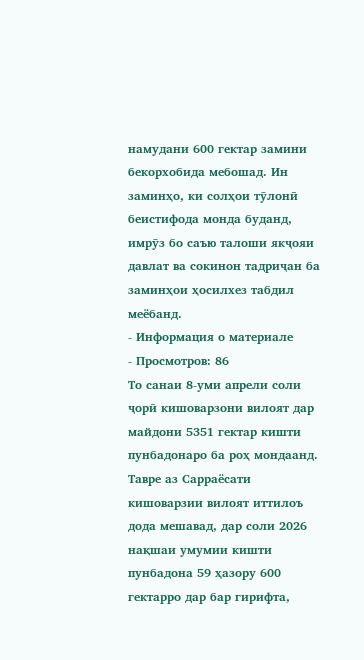намудани 600 гектар замини бекорхобида мебошад. Ин заминҳо, ки солҳои тӯлонӣ беистифода монда буданд, имрӯз бо саъю талоши якҷояи давлат ва сокинон тадриҷан ба заминҳои ҳосилхез табдил меёбанд.
- Информация о материале
- Просмотров: 86
То санаи 8-уми апрели соли ҷорӣ кишоварзони вилоят дар майдони 5351 гектар кишти пунбадонаро ба роҳ мондаанд. Тавре аз Сарраёсати кишоварзии вилоят иттилоъ дода мешавад, дар соли 2026 нақшаи умумии кишти пунбадона 59 ҳазору 600 гектарро дар бар гирифта,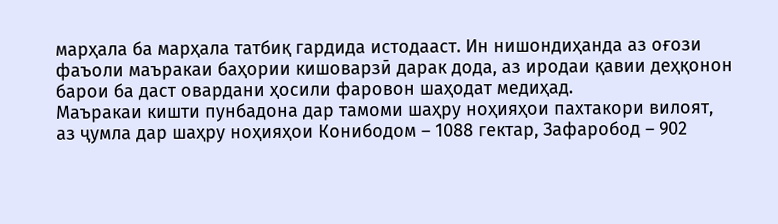марҳала ба марҳала татбиқ гардида истодааст. Ин нишондиҳанда аз оғози фаъоли маъракаи баҳории кишоварзӣ дарак дода, аз иродаи қавии деҳқонон барои ба даст овардани ҳосили фаровон шаҳодат медиҳад.
Маъракаи кишти пунбадона дар тамоми шаҳру ноҳияҳои пахтакори вилоят, аз ҷумла дар шаҳру ноҳияҳои Конибодом – 1088 гектар, Зафаробод – 902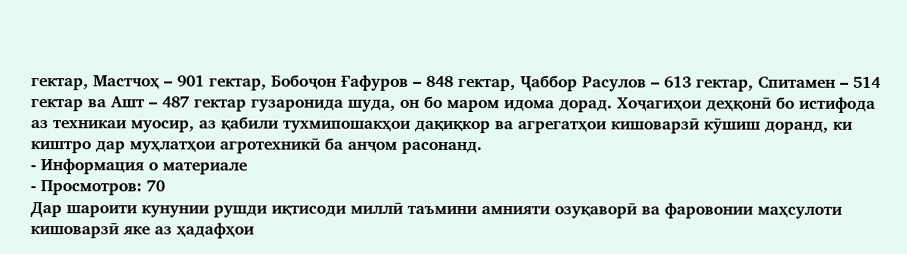гектар, Мастчоҳ – 901 гектар, Бобоҷон Ғафуров – 848 гектар, Ҷаббор Расулов – 613 гектар, Спитамен – 514 гектар ва Ашт – 487 гектар гузаронида шуда, он бо маром идома дорад. Хоҷагиҳои деҳқонӣ бо истифода аз техникаи муосир, аз қабили тухмипошакҳои дақиқкор ва агрегатҳои кишоварзӣ кӯшиш доранд, ки киштро дар муҳлатҳои агротехникӣ ба анҷом расонанд.
- Информация о материале
- Просмотров: 70
Дар шароити кунунии рушди иқтисоди миллӣ таъмини амнияти озуқаворӣ ва фаровонии маҳсулоти кишоварзӣ яке аз ҳадафҳои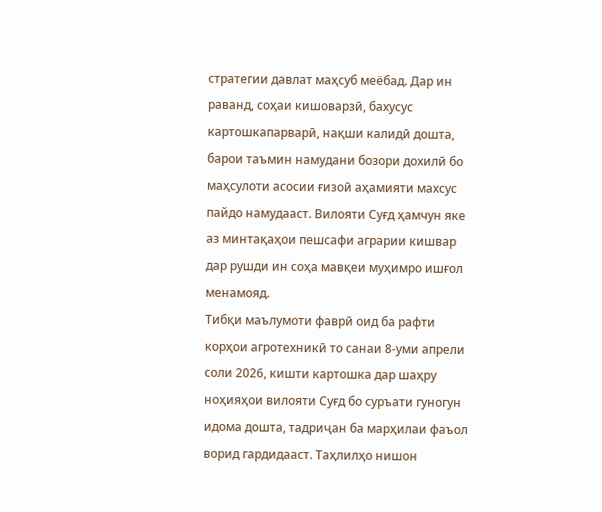стратегии давлат маҳсуб меёбад. Дар ин раванд, соҳаи кишоварзӣ, бахусус картошкапарварӣ, нақши калидӣ дошта, барои таъмин намудани бозори дохилӣ бо маҳсулоти асосии ғизоӣ аҳамияти махсус пайдо намудааст. Вилояти Суғд ҳамчун яке аз минтақаҳои пешсафи аграрии кишвар дар рушди ин соҳа мавқеи муҳимро ишғол менамояд.
Тибқи маълумоти фаврӣ оид ба рафти корҳои агротехникӣ то санаи 8-уми апрели соли 2026, кишти картошка дар шаҳру ноҳияҳои вилояти Суғд бо суръати гуногун идома дошта, тадриҷан ба марҳилаи фаъол ворид гардидааст. Таҳлилҳо нишон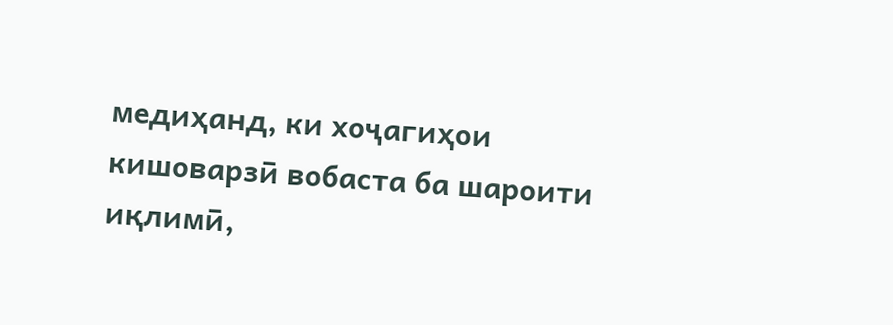медиҳанд, ки хоҷагиҳои кишоварзӣ вобаста ба шароити иқлимӣ,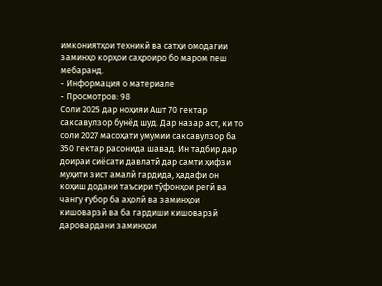имкониятҳои техникӣ ва сатҳи омодагии заминҳо корҳои саҳроиро бо маром пеш мебаранд.
- Информация о материале
- Просмотров: 98
Соли 2025 дар ноҳияи Ашт 70 гектар саксавулзор бунёд шуд. Дар назар аст, ки то соли 2027 масоҳати умумии саксавулзор ба 350 гектар расонида шавад. Ин тадбир дар доираи сиёсати давлатӣ дар самти ҳифзи муҳити зист амалӣ гардида, ҳадафи он коҳиш додани таъсири тӯфонҳои регӣ ва чангу ғубор ба аҳолӣ ва заминҳои кишоварзӣ ва ба гардиши кишоварзӣ даровардани заминҳои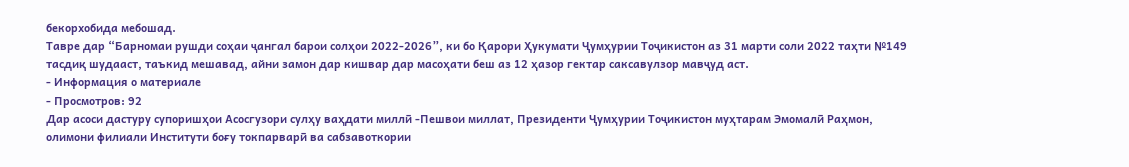бекорхобида мебошад.
Тавре дар “Барномаи рушди соҳаи ҷангал барои солҳои 2022-2026”, ки бо Қарори Ҳукумати Ҷумҳурии Тоҷикистон аз 31 марти соли 2022 таҳти №149 тасдиқ шудааст, таъкид мешавад, айни замон дар кишвар дар масоҳати беш аз 12 ҳазор гектар саксавулзор мавҷуд аст.
- Информация о материале
- Просмотров: 92
Дар асоси дастуру супоришҳои Асосгузори сулҳу ваҳдати миллӣ -Пешвои миллат, Президенти Ҷумҳурии Тоҷикистон муҳтарам Эмомалӣ Раҳмон, олимони филиали Институти боғу токпарварӣ ва сабзавоткории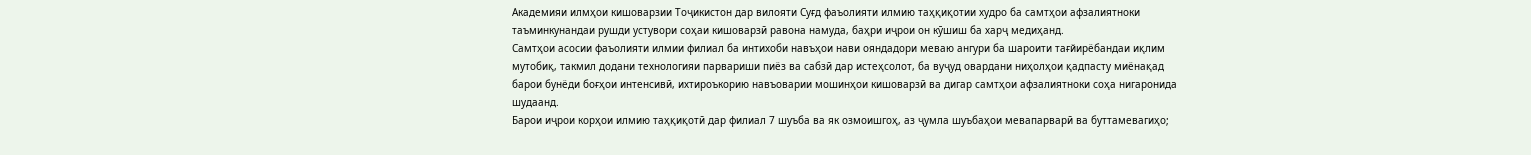Академияи илмҳои кишоварзии Тоҷикистон дар вилояти Суғд фаъолияти илмию таҳқиқотии худро ба самтҳои афзалиятноки таъминкунандаи рушди устувори соҳаи кишоварзӣ равона намуда, баҳри иҷрои он кӯшиш ба харҷ медиҳанд.
Самтҳои асосии фаъолияти илмии филиал ба интихоби навъҳои нави ояндадори меваю ангури ба шароити тағйирёбандаи иқлим мутобиқ, такмил додани технологияи парвариши пиёз ва сабзӣ дар истеҳсолот, ба вуҷуд овардани ниҳолҳои қадпасту миёнақад барои бунёди боғҳои интенсивӣ, ихтироъкорию навъоварии мошинҳои кишоварзӣ ва дигар самтҳои афзалиятноки соҳа нигаронида шудаанд.
Барои иҷрои корҳои илмию таҳқиқотӣ дар филиал 7 шуъба ва як озмоишгоҳ, аз ҷумла шуъбаҳои мевапарварӣ ва буттамевагиҳо;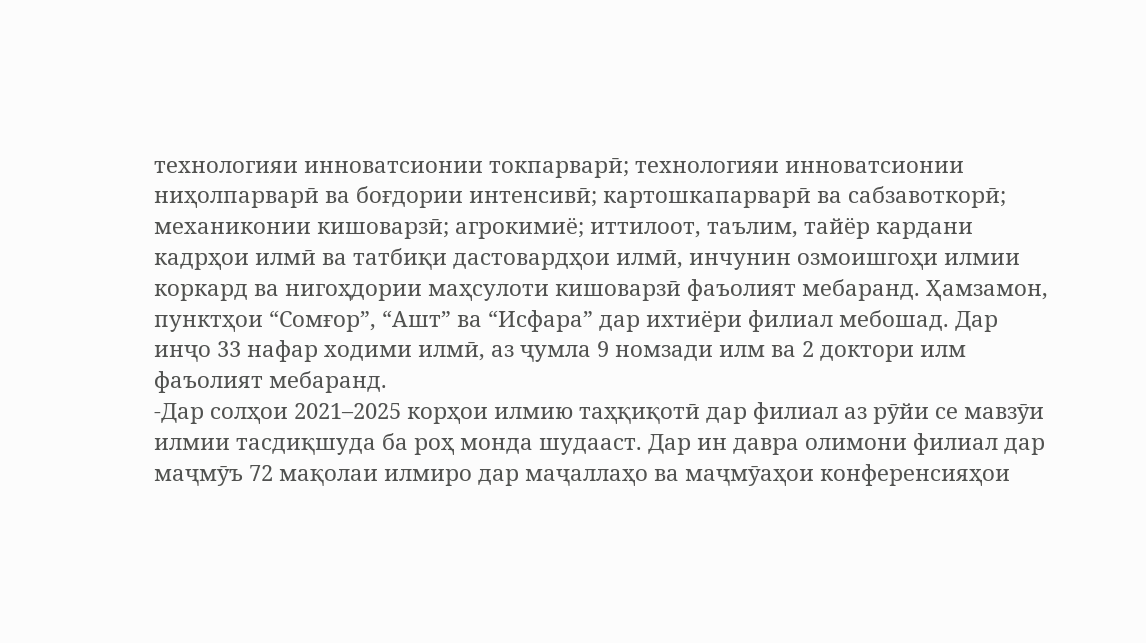технологияи инноватсионии токпарварӣ; технологияи инноватсионии ниҳолпарварӣ ва боғдории интенсивӣ; картошкапарварӣ ва сабзавоткорӣ; механиконии кишоварзӣ; агрокимиё; иттилоот, таълим, тайёр кардани кадрҳои илмӣ ва татбиқи дастовардҳои илмӣ, инчунин озмоишгоҳи илмии коркард ва нигоҳдории маҳсулоти кишоварзӣ фаъолият мебаранд. Ҳамзамон, пунктҳои “Сомғор”, “Ашт” ва “Исфара” дар ихтиёри филиал мебошад. Дар инҷо 33 нафар ходими илмӣ, аз ҷумла 9 номзади илм ва 2 доктори илм фаъолият мебаранд.
-Дар солҳои 2021–2025 корҳои илмию таҳқиқотӣ дар филиал аз рӯйи се мавзӯи илмии тасдиқшуда ба роҳ монда шудааст. Дар ин давра олимони филиал дар маҷмӯъ 72 мақолаи илмиро дар маҷаллаҳо ва маҷмӯаҳои конференсияҳои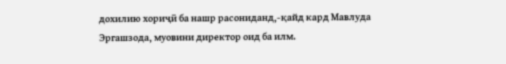дохилию хориҷӣ ба нашр расониданд,-қайд кард Мавлуда Эргашзода, муовини директор оид ба илм.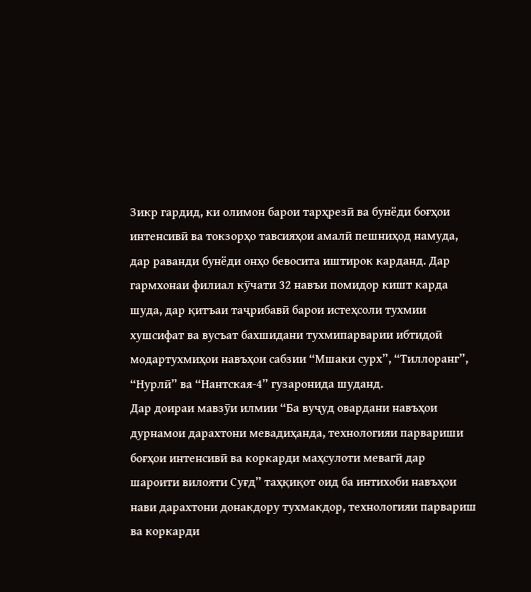Зикр гардид, ки олимон барои тарҳрезӣ ва бунёди боғҳои интенсивӣ ва токзорҳо тавсияҳои амалӣ пешниҳод намуда, дар раванди бунёди онҳо бевосита иштирок карданд. Дар гармхонаи филиал кӯчати 32 навъи помидор кишт карда шуда, дар қитъаи таҷрибавӣ барои истеҳсоли тухмии хушсифат ва вусъат бахшидани тухмипарварии ибтидоӣ модартухмиҳои навъҳои сабзии “Мшаки сурх”, “Тиллоранг”, “Нурлӣ” ва “Нантская-4” гузаронида шуданд.
Дар доираи мавзӯи илмии “Ба вуҷуд овардани навъҳои дурнамои дарахтони мевадиҳанда, технологияи парвариши боғҳои интенсивӣ ва коркарди маҳсулоти мевагӣ дар шароити вилояти Суғд” таҳқиқот оид ба интихоби навъҳои нави дарахтони донакдору тухмакдор, технологияи парвариш ва коркарди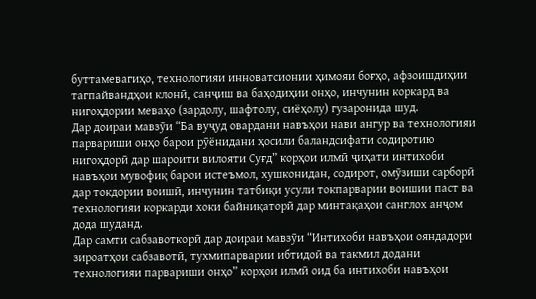буттамевагиҳо, технологияи инноватсионии ҳимояи боғҳо, афзоишдиҳии тагпайвандҳои клонӣ, санҷиш ва баҳодиҳии онҳо, инчунин коркард ва нигоҳдории меваҳо (зардолу, шафтолу, сиёҳолу) гузаронида шуд.
Дар доираи мавзӯи “Ба вуҷуд овардани навъҳои нави ангур ва технологияи парвариши онҳо барои рӯёнидани ҳосили баландсифати содиротию нигоҳдорӣ дар шароити вилояти Суғд” корҳои илмӣ ҷиҳати интихоби навъҳои мувофиқ барои истеъмол, хушконидан, содирот, омӯзиши сарборӣ дар токдории воишӣ, инчунин татбиқи усули токпарварии воишии паст ва технологияи коркарди хоки байниқаторӣ дар минтақаҳои санглох анҷом дода шуданд.
Дар самти сабзавоткорӣ дар доираи мавзӯи “Интихоби навъҳои ояндадори зироатҳои сабзавотӣ, тухмипарварии ибтидоӣ ва такмил додани технологияи парвариши онҳо” корҳои илмӣ оид ба интихоби навъҳои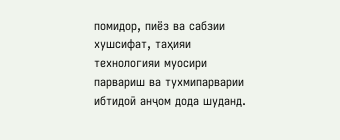помидор, пиёз ва сабзии хушсифат, таҳияи технологияи муосири парвариш ва тухмипарварии ибтидоӣ анҷом дода шуданд.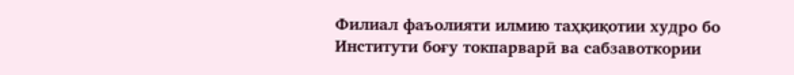Филиал фаъолияти илмию таҳқиқотии худро бо Институти боғу токпарварӣ ва сабзавоткории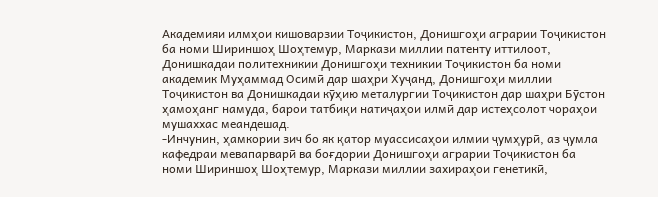Академияи илмҳои кишоварзии Тоҷикистон, Донишгоҳи аграрии Тоҷикистон ба номи Шириншоҳ Шоҳтемур, Маркази миллии патенту иттилоот, Донишкадаи политехникии Донишгоҳи техникии Тоҷикистон ба номи академик Муҳаммад Осимӣ дар шаҳри Хуҷанд, Донишгоҳи миллии Тоҷикистон ва Донишкадаи кӯҳию металургии Тоҷикистон дар шаҳри Бӯстон ҳамоҳанг намуда, барои татбиқи натиҷаҳои илмӣ дар истеҳсолот чораҳои мушаххас меандешад.
-Инчунин, ҳамкории зич бо як қатор муассисаҳои илмии ҷумҳурӣ, аз ҷумла кафедраи мевапарварӣ ва боғдории Донишгоҳи аграрии Тоҷикистон ба номи Шириншоҳ Шоҳтемур, Маркази миллии захираҳои генетикӣ,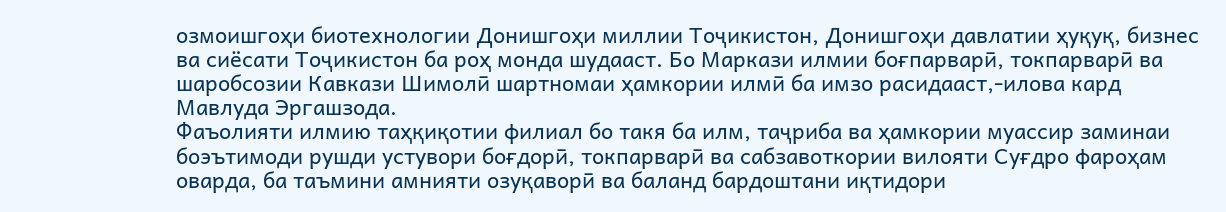озмоишгоҳи биотехнологии Донишгоҳи миллии Тоҷикистон, Донишгоҳи давлатии ҳуқуқ, бизнес ва сиёсати Тоҷикистон ба роҳ монда шудааст. Бо Маркази илмии боғпарварӣ, токпарварӣ ва шаробсозии Кавкази Шимолӣ шартномаи ҳамкории илмӣ ба имзо расидааст,-илова кард Мавлуда Эргашзода.
Фаъолияти илмию таҳқиқотии филиал бо такя ба илм, таҷриба ва ҳамкории муассир заминаи боэътимоди рушди устувори боғдорӣ, токпарварӣ ва сабзавоткории вилояти Суғдро фароҳам оварда, ба таъмини амнияти озуқаворӣ ва баланд бардоштани иқтидори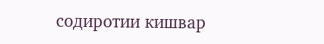содиротии кишвар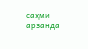саҳми арзанда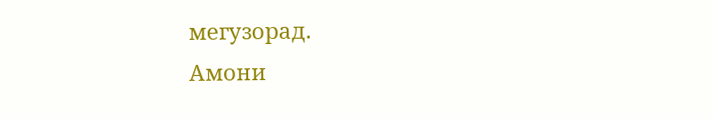мегузорад.
Амони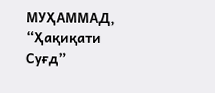МУҲАММАД,
“Ҳақиқати Суғд”